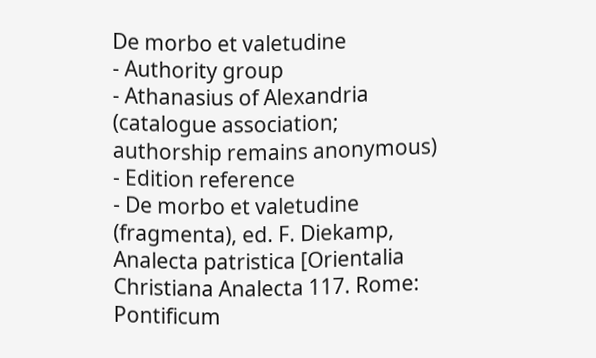De morbo et valetudine
- Authority group
- Athanasius of Alexandria (catalogue association; authorship remains anonymous)
- Edition reference
- De morbo et valetudine (fragmenta), ed. F. Diekamp, Analecta patristica [Orientalia Christiana Analecta 117. Rome: Pontificum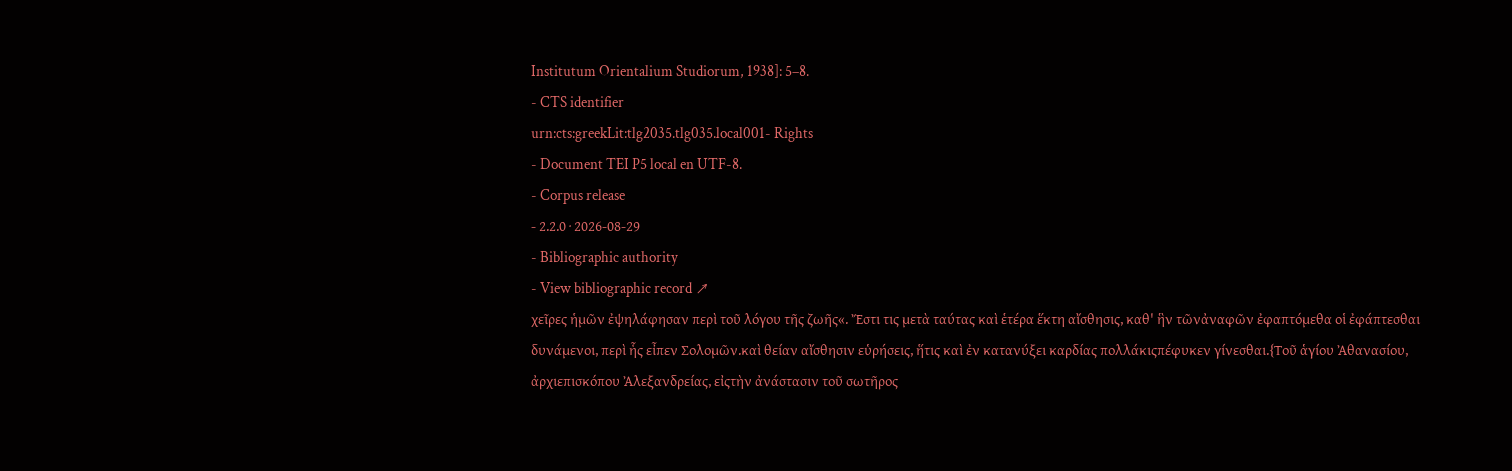Institutum Orientalium Studiorum, 1938]: 5–8.
- CTS identifier
urn:cts:greekLit:tlg2035.tlg035.local001- Rights
- Document TEI P5 local en UTF-8.
- Corpus release
- 2.2.0 · 2026-08-29
- Bibliographic authority
- View bibliographic record ↗
χεῖρες ἡμῶν ἐψηλάφησαν περὶ τοῦ λόγου τῆς ζωῆς«. Ἔστι τις μετὰ ταύτας καὶ ἑτέρα ἕκτη αἴσθησις, καθ' ἣν τῶνἀναφῶν ἐφαπτόμεθα οἱ ἐφάπτεσθαι δυνάμενοι, περὶ ἧς εἶπεν Σολομῶν.καὶ θείαν αἴσθησιν εὑρήσεις, ἥτις καὶ ἐν κατανύξει καρδίας πολλάκιςπέφυκεν γίνεσθαι.{Τοῦ ἁγίου Ἀθανασίου, ἀρχιεπισκόπου Ἀλεξανδρείας, εἰςτὴν ἀνάστασιν τοῦ σωτῆρος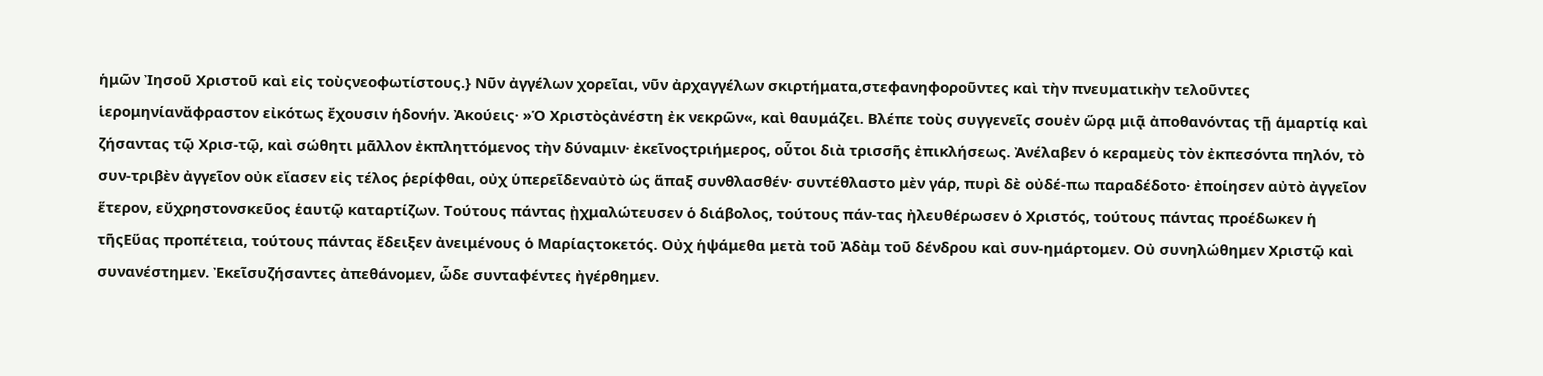ἡμῶν Ἰησοῦ Χριστοῦ καὶ εἰς τοὺςνεοφωτίστους.} Νῦν ἀγγέλων χορεῖαι, νῦν ἀρχαγγέλων σκιρτήματα,στεφανηφοροῦντες καὶ τὴν πνευματικὴν τελοῦντες ἱερομηνίανἄφραστον εἰκότως ἔχουσιν ἡδονήν. Ἀκούεις· »Ὁ Χριστὸςἀνέστη ἐκ νεκρῶν«, καὶ θαυμάζει. Βλέπε τοὺς συγγενεῖς σουἐν ὥρᾳ μιᾷ ἀποθανόντας τῇ ἁμαρτίᾳ καὶ ζήσαντας τῷ Χρισ-τῷ, καὶ σώθητι μᾶλλον ἐκπληττόμενος τὴν δύναμιν· ἐκεῖνοςτριήμερος, οὗτοι διὰ τρισσῆς ἐπικλήσεως. Ἀνέλαβεν ὁ κεραμεὺς τὸν ἐκπεσόντα πηλόν, τὸ συν-τριβὲν ἀγγεῖον οὐκ εἴασεν εἰς τέλος ῥερίφθαι, οὐχ ὑπερεῖδεναὐτὸ ὡς ἅπαξ συνθλασθέν· συντέθλαστο μὲν γάρ, πυρὶ δὲ οὐδέ-πω παραδέδοτο· ἐποίησεν αὐτὸ ἀγγεῖον ἕτερον, εὔχρηστονσκεῦος ἑαυτῷ καταρτίζων. Τούτους πάντας ᾐχμαλώτευσεν ὁ διάβολος, τούτους πάν-τας ἠλευθέρωσεν ὁ Χριστός, τούτους πάντας προέδωκεν ἡ τῆςΕὕας προπέτεια, τούτους πάντας ἔδειξεν ἀνειμένους ὁ Μαρίαςτοκετός. Οὐχ ἡψάμεθα μετὰ τοῦ Ἀδὰμ τοῦ δένδρου καὶ συν-ημάρτομεν. Οὐ συνηλώθημεν Χριστῷ καὶ συνανέστημεν. Ἐκεῖσυζήσαντες ἀπεθάνομεν, ὧδε συνταφέντες ἠγέρθημεν.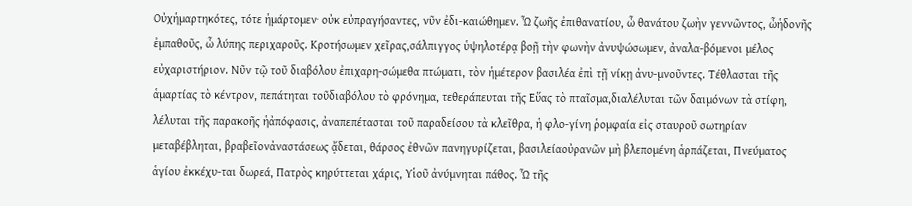Οὐχἡμαρτηκότες, τότε ἡμάρτομεν· οὐκ εὐπραγήσαντες, νῦν ἐδι-καιώθημεν. Ὦ ζωῆς ἐπιθανατίου, ὦ θανάτου ζωὴν γεννῶντος, ὦἡδονῆς ἐμπαθοῦς, ὦ λύπης περιχαροῦς. Κροτήσωμεν χεῖρας,σάλπιγγος ὑψηλοτέρᾳ βοῇ τὴν φωνὴν ἀνυψώσωμεν, ἀναλα-βόμενοι μέλος εὐχαριστήριον. Νῦν τῷ τοῦ διαβόλου ἐπιχαρη-σώμεθα πτώματι, τὸν ἡμέτερον βασιλέα ἐπὶ τῇ νίκῃ ἀνυ-μνοῦντες. Τέθλασται τῆς ἁμαρτίας τὸ κέντρον, πεπάτηται τοῦδιαβόλου τὸ φρόνημα, τεθεράπευται τῆς Εὕας τὸ πταῖσμα,διαλέλυται τῶν δαιμόνων τὰ στίφη, λέλυται τῆς παρακοῆς ἡἀπόφασις, ἀναπεπέτασται τοῦ παραδείσου τὰ κλεῖθρα, ἡ φλο-γίνη ῥομφαία εἰς σταυροῦ σωτηρίαν μεταβέβληται, βραβεῖονἀναστάσεως ᾄδεται, θάρσος ἐθνῶν πανηγυρίζεται, βασιλείαοὐρανῶν μὴ βλεπομένη ἁρπάζεται, Πνεύματος ἁγίου ἐκκέχυ-ται δωρεά, Πατρὸς κηρύττεται χάρις, Υἱοῦ ἀνύμνηται πάθος. Ὦ τῆς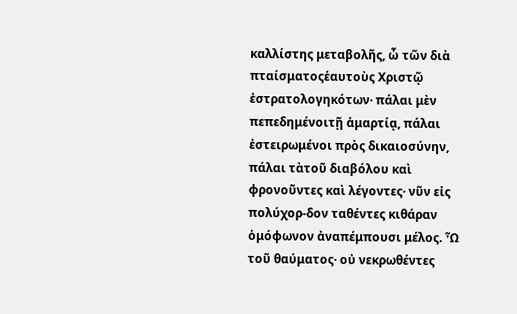καλλίστης μεταβολῆς, ὦ τῶν διὰ πταίσματοςἑαυτοὺς Χριστῷ ἐστρατολογηκότων· πάλαι μὲν πεπεδημένοιτῇ ἁμαρτίᾳ, πάλαι ἐστειρωμένοι πρὸς δικαιοσύνην, πάλαι τὰτοῦ διαβόλου καὶ φρονοῦντες καὶ λέγοντες· νῦν εἰς πολύχορ-δον ταθέντες κιθάραν ὁμόφωνον ἀναπέμπουσι μέλος. Ὦ τοῦ θαύματος· οὐ νεκρωθέντες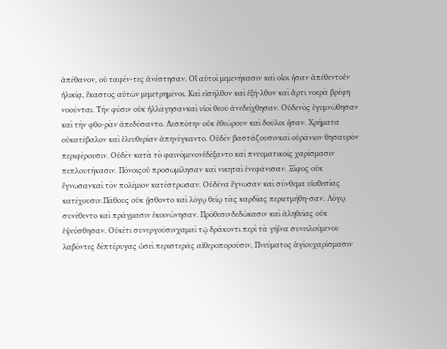ἀπέθανον, οὐ ταφέν-τες ἀνέστησαν. Οἳ αὐτοὶ μεμενήκασιν καὶ οἷοι ἦσαν ἀπέθεντοἐν ἡλικίᾳ, ἕκαστος αὐτῶν μεμετρημένοι. Καὶ εἰσῆλθον καὶ ἐξῆ-λθον καὶ ἄρτι νοερὰ βρέφη νοοῦνται. Τὴν φύσιν οὐκ ἠλλάγησανκαὶ υἱοὶ θεοῦ ἀνεδείχθησαν. Οὐδενὸς ἐγυμνώθησαν καὶ τὴν φθο-ρὰν ἀπεδύσαντο. Δεσπότην οὐκ ἐθεώρουν καὶ δοῦλοι ἦσαν. Χρήματα οὐκατέβαλον καὶ ἐλευθερίαν ἀπηνέγκαντο. Οὐδὲν βαστάζουσινκαὶ οὐράνιον θησαυρὸν περιφέρουσιν. Οὐδὲν κατὰ τὸ φαινόμενονἐδέξαντο καὶ πνευματικοῖς χαρίσμασιν πεπλουτήκασιν. Πόνοιςοὐ προσωμίλησαν καὶ νικηταὶ ἐνεφάνισαν. Ξίφος οὐκ ἔγνωσανκαὶ τὸν πολέμιον κατέστρωσαν. Οὐδένα ἔγνωσαν καὶ σύνθεμα υἱοθεσίας κατέχουσιν.Πάθους οὐκ ᾔσθοντο καὶ λόγῳ θείῳ τὰς καρδίας περιετμήθη-σαν. Λόγῳ συνέθεντο καὶ πράγμασιν ἐκοινώνησαν. Πρόθεσινδεδώκασιν καὶ ἀληθείας οὐκ ἐψεύσθησαν. Οὐκέτι συνεργοῦσινχαμαὶ τῷ δράκοντι περὶ τὰ γήϊνα συνειλούμενοι· λαβόντες δὲπτέρυγας ὡσεὶ περιστερᾶς αἰθεροποροῦσιν, Πνεύματος ἁγίουχαρίσμασιν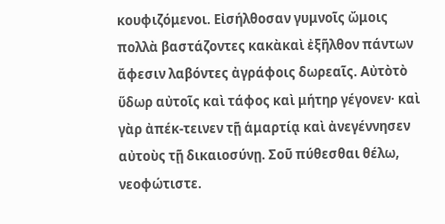κουφιζόμενοι. Εἰσήλθοσαν γυμνοῖς ὤμοις πολλὰ βαστάζοντες κακὰκαὶ ἐξῆλθον πάντων ἄφεσιν λαβόντες ἀγράφοις δωρεαῖς. Αὐτὸτὸ ὕδωρ αὐτοῖς καὶ τάφος καὶ μήτηρ γέγονεν· καὶ γὰρ ἀπέκ-τεινεν τῇ ἁμαρτίᾳ καὶ ἀνεγέννησεν αὐτοὺς τῇ δικαιοσύνῃ. Σοῦ πύθεσθαι θέλω, νεοφώτιστε.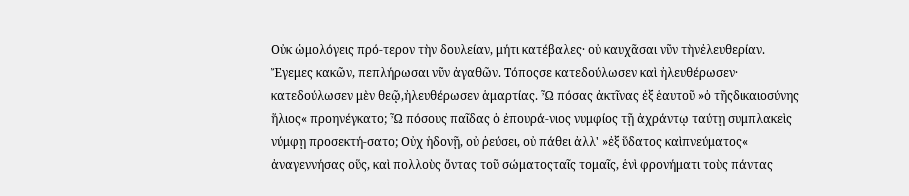Οὐκ ὡμολόγεις πρό-τερον τὴν δουλείαν, μήτι κατέβαλες· οὐ καυχᾶσαι νῦν τὴνἐλευθερίαν. Ἔγεμες κακῶν, πεπλήρωσαι νῦν ἀγαθῶν. Τόποςσε κατεδούλωσεν καὶ ἠλευθέρωσεν· κατεδούλωσεν μὲν θεῷ,ἠλευθέρωσεν ἁμαρτίας. Ὦ πόσας ἀκτῖνας ἐξ ἑαυτοῦ »ὁ τῆςδικαιοσύνης ἥλιος« προηνέγκατο; Ὦ πόσους παῖδας ὁ ἐπουρά-νιος νυμφίος τῇ ἀχράντῳ ταύτῃ συμπλακεὶς νύμφῃ προσεκτή-σατο; Οὐχ ἡδονῇ, οὐ ῥεύσει, οὐ πάθει ἀλλ' »ἐξ ὕδατος καὶπνεύματος« ἀναγεννήσας οὕς, καὶ πολλοὺς ὄντας τοῦ σώματοςταῖς τομαῖς, ἑνὶ φρονήματι τοὺς πάντας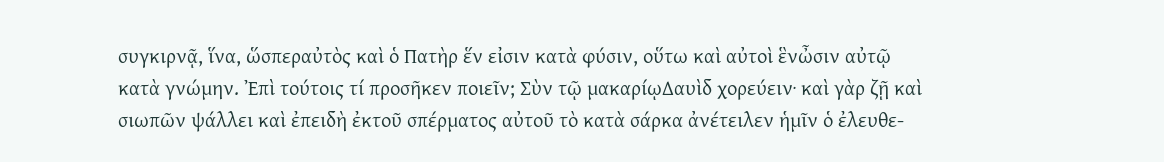συγκιρνᾷ, ἵνα, ὥσπεραὐτὸς καὶ ὁ Πατὴρ ἕν εἰσιν κατὰ φύσιν, οὕτω καὶ αὐτοὶ ἓνὦσιν αὐτῷ κατὰ γνώμην. Ἐπὶ τούτοις τί προσῆκεν ποιεῖν; Σὺν τῷ μακαρίῳΔαυὶδ χορεύειν· καὶ γὰρ ζῇ καὶ σιωπῶν ψάλλει καὶ ἐπειδὴ ἐκτοῦ σπέρματος αὐτοῦ τὸ κατὰ σάρκα ἀνέτειλεν ἡμῖν ὁ ἐλευθε-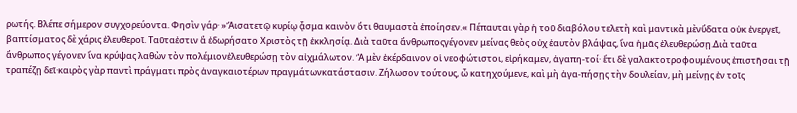ρωτής. Βλέπε σήμερον συγχορεύοντα. Φησὶν γάρ· »Ἄισατετῷ κυρίῳ ᾆσμα καινὸν ὅτι θαυμαστὰ ἐποίησεν.« Πέπαυται γὰρ ἡ τοῦ διαβόλου τελετὴ καὶ μαντικὰ μὲνὕδατα οὐκ ἐνεργεῖ, βαπτίσματος δὲ χάρις ἐλευθεροῖ. Ταῦταἐστιν ἃ ἐδωρήσατο Χριστὸς τῇ ἐκκλησίᾳ. Διὰ ταῦτα ἄνθρωποςγέγονεν μείνας θεὸς οὐχ ἑαυτὸν βλάψας, ἵνα ἡμᾶς ἐλευθερώσῃ.Διὰ ταῦτα ἄνθρωπος γέγονεν ἵνα κρύψας λαθὼν τὸν πολέμιονἐλευθερώσῃ τὸν αἰχμάλωτον. Ἃ μὲν ἐκέρδαινον οἱ νεοφώτιστοι, εἰρήκαμεν, ἀγαπη-τοί· ἔτι δὲ γαλακτοτροφουμένους ἐπιστῆσαι τῇ τραπέζῃ δεῖ·καιρὸς γὰρ παντὶ πράγματι πρὸς ἀναγκαιοτέρων πραγμάτωνκατάστασιν. Ζήλωσον τούτους, ὦ κατηχούμενε, καὶ μὴ ἀγα-πήσῃς τὴν δουλείαν, μὴ μείνῃς ἐν τοῖς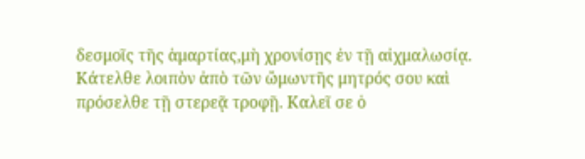δεσμοῖς τῆς ἁμαρτίας,μὴ χρονίσῃς ἐν τῇ αἰχμαλωσίᾳ. Κάτελθε λοιπὸν ἀπὸ τῶν ὤμωντῆς μητρός σου καὶ πρόσελθε τῇ στερεᾷ τροφῇ. Καλεῖ σε ὁ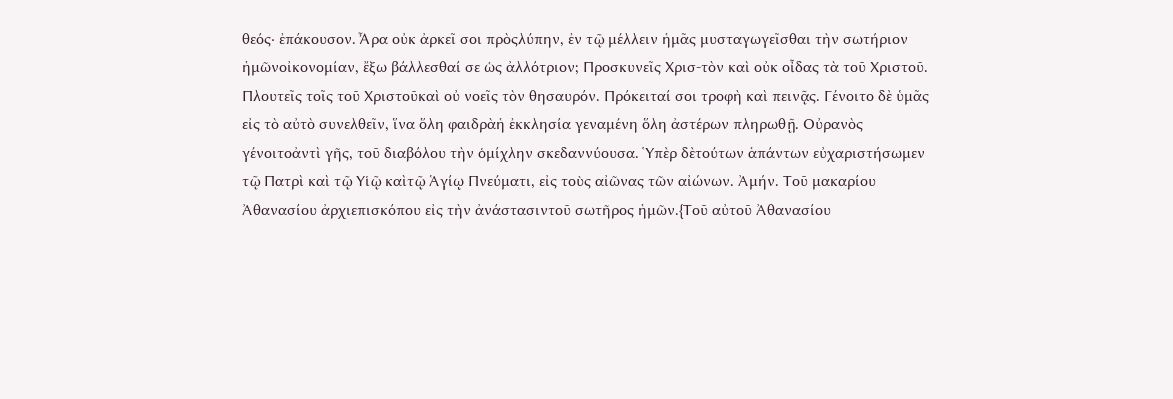θεός· ἐπάκουσον. Ἆρα οὐκ ἀρκεῖ σοι πρὸςλύπην, ἐν τῷ μέλλειν ἡμᾶς μυσταγωγεῖσθαι τὴν σωτήριον ἡμῶνοἰκονομίαν, ἔξω βάλλεσθαί σε ὡς ἀλλότριον; Προσκυνεῖς Χρισ-τὸν καὶ οὐκ οἶδας τὰ τοῦ Χριστοῦ. Πλουτεῖς τοῖς τοῦ Χριστοῦκαὶ οὐ νοεῖς τὸν θησαυρόν. Πρόκειταί σοι τροφὴ καὶ πεινᾷς. Γένοιτο δὲ ὑμᾶς εἰς τὸ αὐτὸ συνελθεῖν, ἵνα ὅλη φαιδρὰἡ ἐκκλησία γεναμένη ὅλη ἀστέρων πληρωθῇ. Οὐρανὸς γένοιτοἀντὶ γῆς, τοῦ διαβόλου τὴν ὁμίχλην σκεδαννύουσα. Ὑπὲρ δὲτούτων ἁπάντων εὐχαριστήσωμεν τῷ Πατρὶ καὶ τῷ Υἱῷ καὶτῷ Ἁγίῳ Πνεύματι, εἰς τοὺς αἰῶνας τῶν αἰώνων. Ἀμήν. Τοῦ μακαρίου Ἀθανασίου ἀρχιεπισκόπου εἰς τὴν ἀνάστασιντοῦ σωτῆρος ἡμῶν.{Τοῦ αὐτοῦ Ἀθανασίου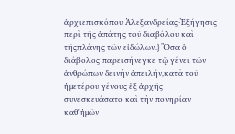ἀρχιεπισκόπου Ἀλεξανδρείας·Ἐξήγησις περὶ τῆς ἀπάτης τοῦ διαβόλου καὶ τῆςπλάνης τῶν εἰδώλων.} Ὅσα ὁ διάβολος παρεισήνεγκε τῷ γένει τῶν ἀνθρώπων δεινὴν ἀπειλήν,κατὰ τοῦ ἡμετέρου γένους ἐξ ἀρχῆς συνεσκευάσατο καὶ τὴν πονηρίαν καθ'ἡμῶν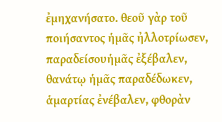ἐμηχανήσατο. θεοῦ γὰρ τοῦ ποιήσαντος ἡμᾶς ἠλλοτρίωσεν, παραδείσουἡμᾶς ἐξέβαλεν, θανάτῳ ἡμᾶς παραδέδωκεν, ἁμαρτίας ἐνέβαλεν, φθορὰν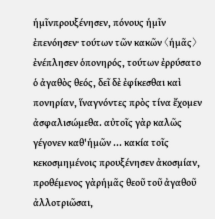ἡμῖνπρουξένησεν, πόνους ἡμῖν ἐπενόησεν· τούτων τῶν κακῶν 〈ἡμᾶς〉 ἐνέπλησεν ὁπονηρός, τούτων ἐρρύσατο ὁ ἀγαθὸς θεός, δεῖ δὲ ἐφίκεσθαι καὶ πονηρίαν, ἵναγνόντες πρὸς τίνα ἔχομεν ἀσφαλισώμεθα. αὐτοῖς γὰρ καλῶς γέγονεν καθ'ἡμῶν ... κακία τοῖς κεκοσμημένοις προυξένησεν ἀκοσμίαν, προθέμενος γὰρἡμᾶς θεοῦ τοῦ ἀγαθοῦ ἀλλοτριῶσαι,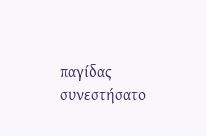παγίδας συνεστήσατο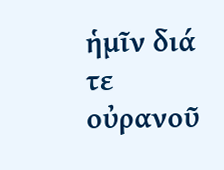ἡμῖν διά τε οὐρανοῦ